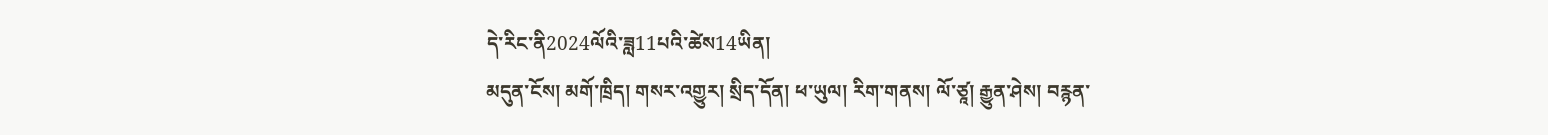དེ་རིང་ནི2024ལོའི་ཟླ11པའི་ཚེས14ཡིན།
མདུན་ངོས། མགོ་ཁྲིད། གསར་འགྱུར། སྲིད་དོན། ཕ་ཡུལ། རིག་གནས། ལོ་ཙཱ། རྒྱུན་ཤེས། བརྙན་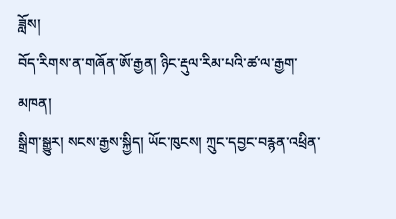ཟློས།
བོད་རིགས་ན་གཞོན་ཨོ་རྒྱན། ཉིང་རྡུལ་རིམ་པའི་ཚ་ལ་རྒྱག་མཁན།
སྒྲིག་སྒྱུར། སངས་རྒྱས་སྐྱིད། ཡོང་ཁུངས། ཀྲུང་དབྱང་བརྙན་འཕྲིན་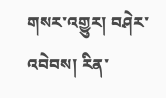གསར་འགྱུར། བཤེར་འབེབས། རིན་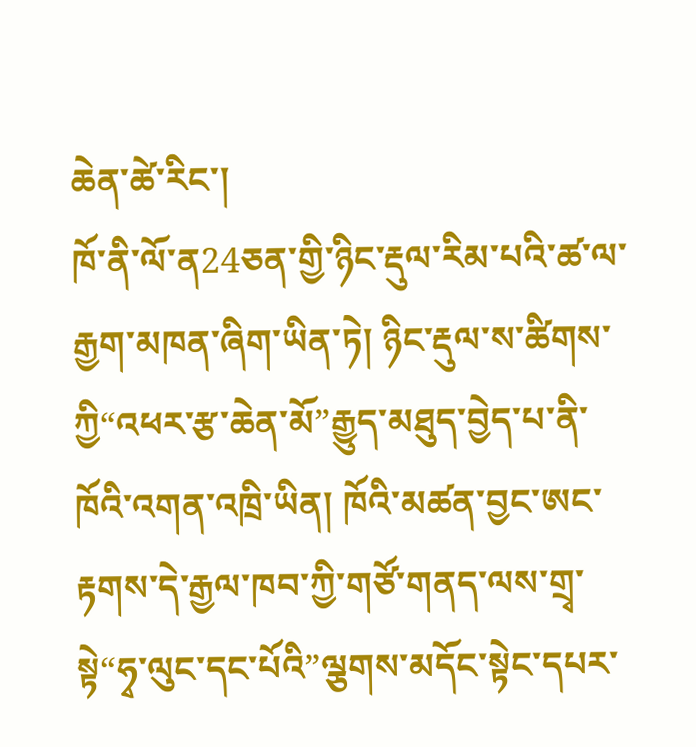ཆེན་ཚེ་རིང་།
ཁོ་ནི་ལོ་ན24ཅན་གྱི་ཉིང་རྡུལ་རིམ་པའི་ཚ་ལ་རྒྱག་མཁན་ཞིག་ཡིན་ཏེ། ཉིང་རྡུལ་ས་ཚིགས་ཀྱི“འཕར་རྩ་ཆེན་མོ”རྒྱུད་མཐུད་བྱེད་པ་ནི་ཁོའི་འགན་འཁྲི་ཡིན། ཁོའི་མཚན་བྱང་ཨང་རྟགས་དེ་རྒྱལ་ཁབ་ཀྱི་གཙོ་གནད་ལས་གྲྭ་སྟེ“ཧྭ་ལུང་དང་པོའི”ལྕགས་མདོང་སྟེང་དཔར་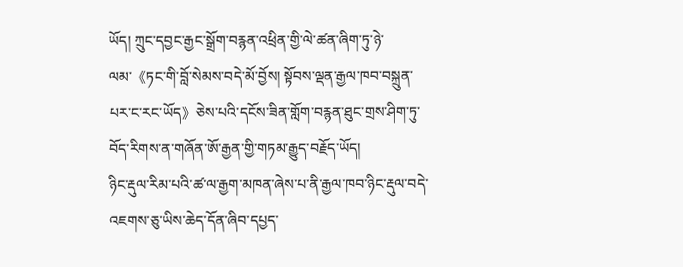ཡོད། ཀྲུང་དབྱང་རྒྱང་སྒྲོག་བརྙན་འཕྲིན་གྱི་ལེ་ཚན་ཞིག་ཏུ་ཉེ་ལམ་《ཏང་གི་བློ་སེམས་བདེ་མོ་བྱོས། སྟོབས་ལྡན་རྒྱལ་ཁབ་བསྐྲུན་པར་ང་རང་ཡོད》ཅེས་པའི་དངོས་ཟིན་གློག་བརྙན་ཐུང་གྲས་ཤིག་ཏུ་བོད་རིགས་ན་གཞོན་ཨོ་རྒྱན་གྱི་གཏམ་རྒྱུད་བརྗོད་ཡོད།
ཉིང་རྡུལ་རིམ་པའི་ཚ་ལ་རྒྱག་མཁན་ཞེས་པ་ནི་རྒྱལ་ཁབ་ཉིང་རྡུལ་བདེ་འཇགས་ཅུ་ཡིས་ཆེད་དོན་ཞིབ་དཔྱད་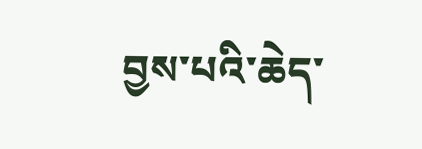བྱས་པའི་ཆེད་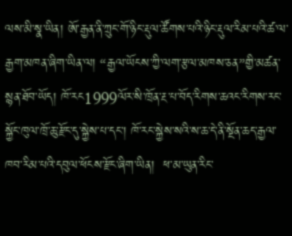ལས་མི་སྣ་ཡིན། ཨོ་རྒྱན་ནི་ཀྲུང་གོ་ཉིང་རྡུལ་ཚོགས་པའི་ཉིང་རྡུལ་རིམ་པའི་ཚ་ལ་རྒྱག་མཁན་ཞིག་ཡིན་ལ། “རྒྱལ་ཡོངས་ཀྱི་ལག་རྩལ་མཁས་ཅན”གྱི་མཚན་སྙན་ཐོབ་ཡོད། ཁོ་རང1999ལོར་སི་ཁྲོན་རྔ་པ་བོད་རིགས་ཆའང་རིགས་རང་སྐྱོང་ཁུལ་ཁྲོ་ཆུ་རྫོང་དུ་སྐྱེས་པ་དང་། ཁོ་རང་སྐྱེས་སའི་ས་ཆ་དེ་ནི་སྔོན་ཆད་རྒྱལ་ཁབ་རིམ་པའི་དབུལ་ཕོངས་རྫོང་ཞིག་ཡིན།  ཕ་མ་ཡུན་རིང་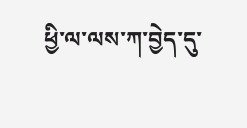ཕྱི་ལ་ལས་ཀ་བྱེད་དུ་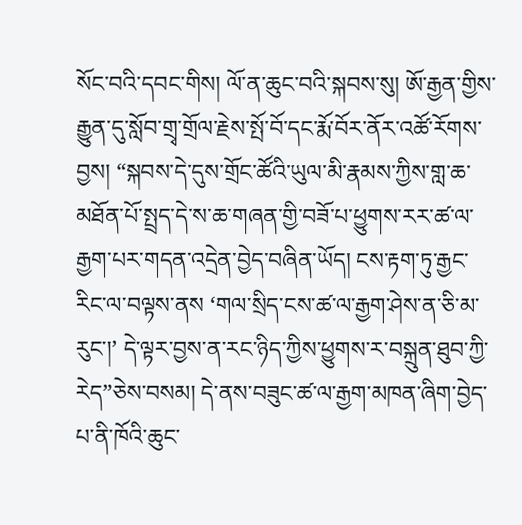སོང་བའི་དབང་གིས། ལོ་ན་ཆུང་བའི་སྐབས་སུ། ཨོ་རྒྱན་གྱིས་རྒྱུན་དུ་སློབ་གྲྭ་གྲོལ་རྗེས་སྤོ་བོ་དང་རྨོ་བོར་ནོར་འཚོ་རོགས་བྱས། “སྐབས་དེ་དུས་གྲོང་ཚོའི་ཡུལ་མི་རྣམས་ཀྱིས་གླ་ཆ་མཐོན་པོ་སྤྲད་དེ་ས་ཆ་གཞན་གྱི་བཟོ་པ་ཕྱུགས་རར་ཚ་ལ་རྒྱག་པར་གདན་འདྲེན་བྱེད་བཞིན་ཡོད། ངས་རྟག་ཏུ་རྒྱང་རིང་ལ་བལྟས་ནས ‘གལ་སྲིད་ངས་ཚ་ལ་རྒྱག་ཤེས་ན་ཅི་མ་རུང་།’ དེ་ལྟར་བྱས་ན་རང་ཉིད་ཀྱིས་ཕྱུགས་ར་བསྐྲུན་ཐུབ་ཀྱི་རེད”ཅེས་བསམ། དེ་ནས་བཟུང་ཚ་ལ་རྒྱག་མཁན་ཞིག་བྱེད་པ་ནི་ཁོའི་ཆུང་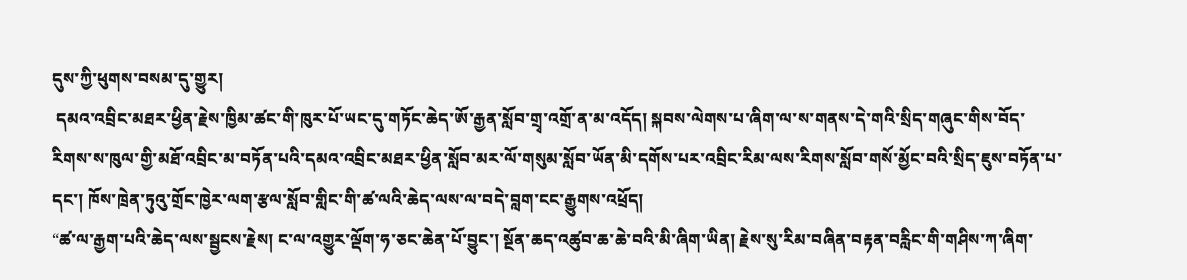དུས་ཀྱི་ཕུགས་བསམ་དུ་གྱུར།
 དམའ་འབྲིང་མཐར་ཕྱིན་རྗེས་ཁྱིམ་ཚང་གི་ཁུར་པོ་ཡང་དུ་གཏོང་ཆེད་ཨོ་རྒྱན་སློབ་གྲྭ་འགྲོ་ན་མ་འདོད། སྐབས་ལེགས་པ་ཞིག་ལ་ས་གནས་དེ་གའི་སྲིད་གཞུང་གིས་བོད་རིགས་ས་ཁུལ་གྱི་མཐོ་འབྲིང་མ་བཏོན་པའི་དམའ་འབྲིང་མཐར་ཕྱིན་སློབ་མར་ལོ་གསུམ་སློབ་ཡོན་མི་དགོས་པར་འབྲིང་རིམ་ལས་རིགས་སློབ་གསོ་མྱོང་བའི་སྲིད་ཇུས་བཏོན་པ་དང་། ཁོས་ཁྲེན་ཏུའུ་གྲོང་ཁྱེར་ལག་རྩལ་སློབ་གླིང་གི་ཚ་ལའི་ཆེད་ལས་ལ་བདེ་བླག་ངང་རྒྱུགས་འཕྲོད།
“ཚ་ལ་རྒྱག་པའི་ཆེད་ལས་སྦྱངས་རྗེས། ང་ལ་འགྱུར་ལྡོག་ཧ་ཅང་ཆེན་པོ་བྱུང་། སྔོན་ཆད་འཚུབ་ཆ་ཆེ་བའི་མི་ཞིག་ཡིན། རྗེས་སུ་རིམ་བཞིན་བརྟན་བརླིང་གི་གཤིས་ཀ་ཞིག་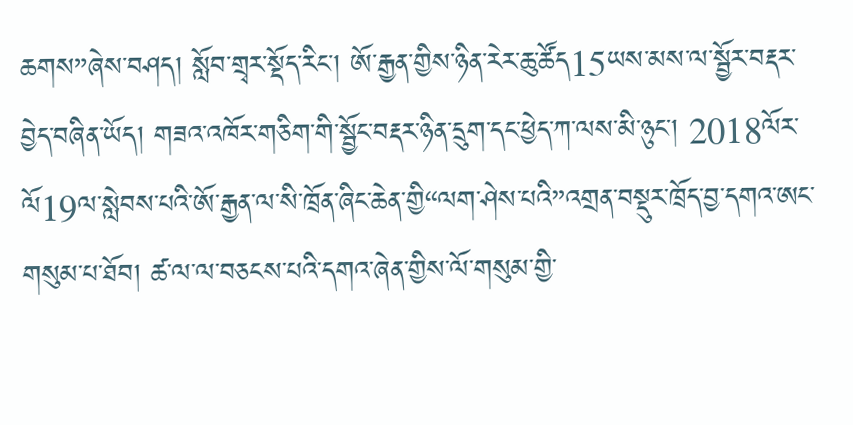ཆགས”ཞེས་བཤད། སློབ་གྲྭར་སྡོད་རིང་། ཨོ་རྒྱན་གྱིས་ཉིན་རེར་ཆུ་ཚོད15ཡས་མས་ལ་སྦྱོར་བརྡར་བྱེད་བཞིན་ཡོད། གཟའ་འཁོར་གཅིག་གི་སྦྱོང་བརྡར་ཉིན་དྲུག་དང་ཕྱེད་ཀ་ལས་མི་ཉུང་། 2018ལོར་ལོ19ལ་སླེབས་པའི་ཨོ་རྒྱན་ལ་སི་ཁྲོན་ཞིང་ཆེན་གྱི“ལག་ཤེས་པའི”འགྲན་བསྡུར་ཁྲོད་བྱ་དགའ་ཨང་གསུམ་པ་ཐོབ། ཚ་ལ་ལ་བཅངས་པའི་དགའ་ཞེན་གྱིས་ལོ་གསུམ་གྱི་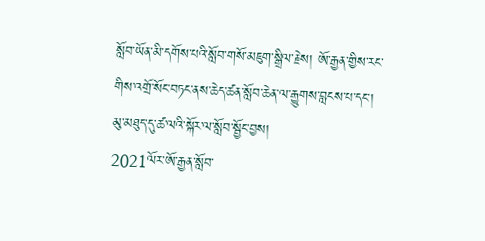སློབ་ཡོན་མི་དགོས་པའི་སློབ་གསོ་མཇུག་སྒྲིལ་རྗེས། ཨོ་རྒྱན་གྱིས་རང་གིས་འགྲོ་སོང་བཏང་ནས་ཆེད་ཚན་སློབ་ཆེན་ལ་རྒྱུགས་བླངས་པ་དང་། མུ་མཐུད་དུ་ཚ་ལའི་སྐོར་ལ་སློབ་སྦྱོང་བྱས།
2021ལོར་ཨོ་རྒྱན་སློབ་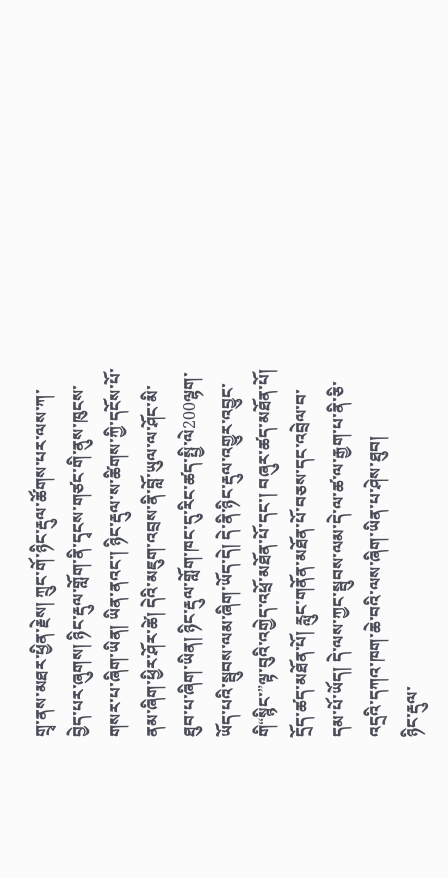གྲྭ་ནས་མཐར་ཕྱིན་རྗེས། ཀྲུང་གོ་ཉིང་རྡུལ་ཚོགས་པར་ལས་ཀ་བྱེད་པར་ཞུགས། ཉིང་རྡུལ་གློག་ནི་དྭངས་གཙང་གི་ནུས་ཁུངས་གསར་པ་ཞིག་ཡིན། ཡིན་ནའང་། ཉིང་རྡུལ་ས་ཚིགས་ཀྱི་དངོས་པོ་ནམ་ཞིག་ཕྱིར་ཤོར་ཚེ། དེའི་མཇུག་འབྲས་ནི་བློ་ཡུལ་ལ་ཤོང་མི་ཐུབ་པ་ཞིག་ཡིན། ཉིང་རྡུལ་གློག་ཁང་དུ་རིང་ཚད་སྤྱི་ལེ200ལྷག་ཡོད་པའི་སྦུབས་ལམ་ཞིག་ཡོད་དེ། དེ་ནི་ཉིང་རྡུལ་འགྱུར་འབྱུང་གི“སྙིང་”ལྟ་བུའི་འགྱེད་འཕྲོ་མཐོན་པོ་དང་། བཞུར་ཚད་མཐོན་པོ། དྲོད་ཚད་མཐོན་པོ། རླུང་གནོན་མཐོན་པོ་བཅས་དང་འབྲེལ་བ་དམ་པོ་ཡོད། དེ་ལས་ཀྱང་སྦུབས་ལམ་དེ་ལ་ཚ་ལ་རྒྱག་པ་ནི་ཅི་འདྲའི་དཀའ་ཁག་ཆེ་བའི་ལས་ཞིག་ཡིན་པ་ཤེས་ཐུབ།
ཉིང་རྡུལ་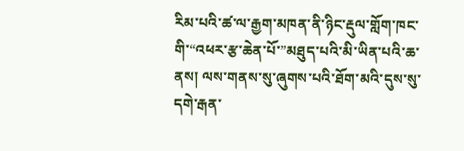རིམ་པའི་ཚ་ལ་རྒྱག་མཁན་ནི་ཉིང་རྡུལ་གློག་ཁང་གི་“འཕར་རྩ་ཆེན་པོ་”མཐུད་པའི་མི་ཡིན་པའི་ཆ་ནས། ལས་གནས་སུ་ཞུགས་པའི་ཐོག་མའི་དུས་སུ་དགེ་རྒན་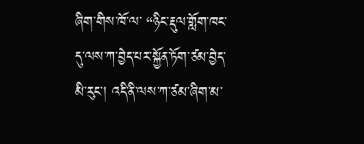ཞིག་གིས་ཁོ་ལ་ “ཉིང་རྡུལ་གློག་ཁང་དུ་ལས་ཀ་བྱེད་པར་སྐྱོན་ཏོག་ཙམ་བྱེད་མི་རུང་། འདི་ནི་ལས་ཀ་ཙམ་ཞིག་མ་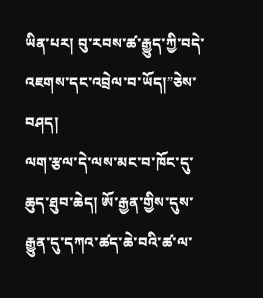ཡིན་པར། བུ་རབས་ཚ་རྒྱུད་ཀྱི་བདེ་འཇགས་དང་འབྲེལ་བ་ཡོད།”ཅེས་བཤད།
ལག་རྩལ་དེ་ལས་མང་བ་ཁོང་དུ་ཆུད་ཐུབ་ཆེད། ཨོ་རྒྱན་གྱིས་དུས་རྒྱུན་དུ་དཀའ་ཚད་ཆེ་བའི་ཚ་ལ་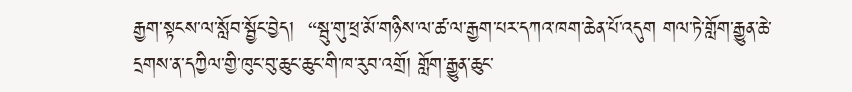རྒྱག་སྟངས་ལ་སློབ་སྦྱོང་བྱེད།  “སྦུ་གུ་ཕྲ་མོ་གཉིས་ལ་ཚ་ལ་རྒྱག་པར་དཀའ་ཁག་ཆེན་པོ་འདུག གལ་ཏེ་གློག་རྒྱུན་ཆེ་དྲགས་ན་དཀྱིལ་གྱི་ཁུང་བུ་ཆུང་ཆུང་གི་ཁ་རུབ་འགྲོ། གློག་རྒྱུན་ཆུང་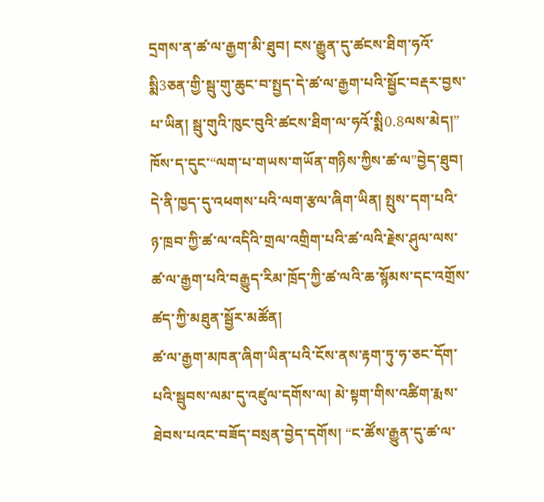དྲགས་ན་ཚ་ལ་རྒྱག་མི་ཐུབ། ངས་རྒྱུན་དུ་ཚངས་ཐིག་ཧའོ་སྨི3ཅན་གྱི་སྦུ་གུ་ཆུང་བ་སྤྱད་དེ་ཚ་ལ་རྒྱག་པའི་སྦྱོང་བརྡར་བྱས་པ་ཡིན། སྦུ་གུའི་ཁུང་བུའི་ཚངས་ཐིག་ལ་ཧའོ་སྨི0.8ལས་མེད།”
ཁོས་ད་དུང་“ལག་པ་གཡས་གཡོན་གཉིས་ཀྱིས་ཚ་ལ”བྱེད་ཐུབ། དེ་ནི་ཁྱད་དུ་འཕགས་པའི་ལག་རྩལ་ཞིག་ཡིན། སྤུས་དག་པའི་ཉ་ཁྲབ་ཀྱི་ཚ་ལ་འདིའི་གྲལ་འགྲིག་པའི་ཚ་ལའི་རྗེས་ཤུལ་ལས་ཚ་ལ་རྒྱག་པའི་བརྒྱུད་རིམ་ཁྲོད་ཀྱི་ཚ་ལའི་ཆ་སྙོམས་དང་འགྲོས་ཚད་ཀྱི་མཐུན་སྦྱོར་མཚོན།
ཚ་ལ་རྒྱག་མཁན་ཞིག་ཡིན་པའི་ངོས་ནས་རྟག་ཏུ་ཧ་ཅང་དོག་པའི་སྦུབས་ལམ་དུ་འཛུལ་དགོས་ལ། མེ་སྟག་གིས་འཚིག་རྨས་ཐེབས་པའང་བཟོད་བསྲན་བྱེད་དགོས། “ང་ཚོས་རྒྱུན་དུ་ཚ་ལ་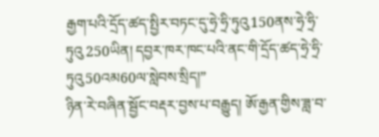རྒྱག་པའི་དྲོད་ཚད་སྤྱིར་བཏང་དུ་ཧྲེ་ཧྲི་ཏུའུ150ནས་ཧྲེ་ཧྲི་ཏུའུ250ཡིན། དབྱར་ཁར་ཁང་པའི་ནང་གི་དྲོད་ཚད་ཧྲེ་ཧྲི་ཏུའུ50འམ60ལ་སླེབས་སྲིད།”
ཉིན་རེ་བཞིན་སྦྱོང་བརྡར་བྱས་པ་བརྒྱུད། ཨོ་རྒྱན་གྱིས་ཟླ་བ་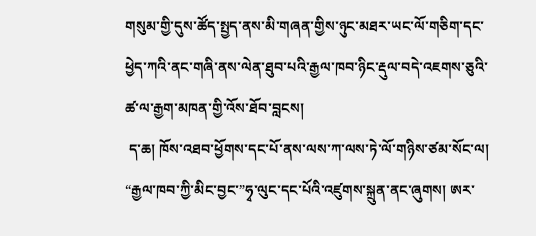གསུམ་གྱི་དུས་ཚོད་སྤྱད་ནས་མི་གཞན་གྱིས་ཉུང་མཐར་ཡང་ལོ་གཅིག་དང་ཕྱེད་ཀའི་ནང་གཞི་ནས་ལེན་ཐུབ་པའི་རྒྱལ་ཁབ་ཉིང་རྡུལ་བདེ་འཇགས་ཅུའི་ཚ་ལ་རྒྱག་མཁན་གྱི་འོས་ཐོབ་བླངས།
 ད་ཆ། ཁོས་འཐབ་ཕྱོགས་དང་པོ་ནས་ལས་ཀ་ལས་ཏེ་ལོ་གཉིས་ཙམ་སོང་ལ། “རྒྱལ་ཁབ་ཀྱི་མིང་བྱང་”ཧྭ་ལུང་དང་པོའི་འཛུགས་སྐྲུན་ནང་ཞུགས། ཨར་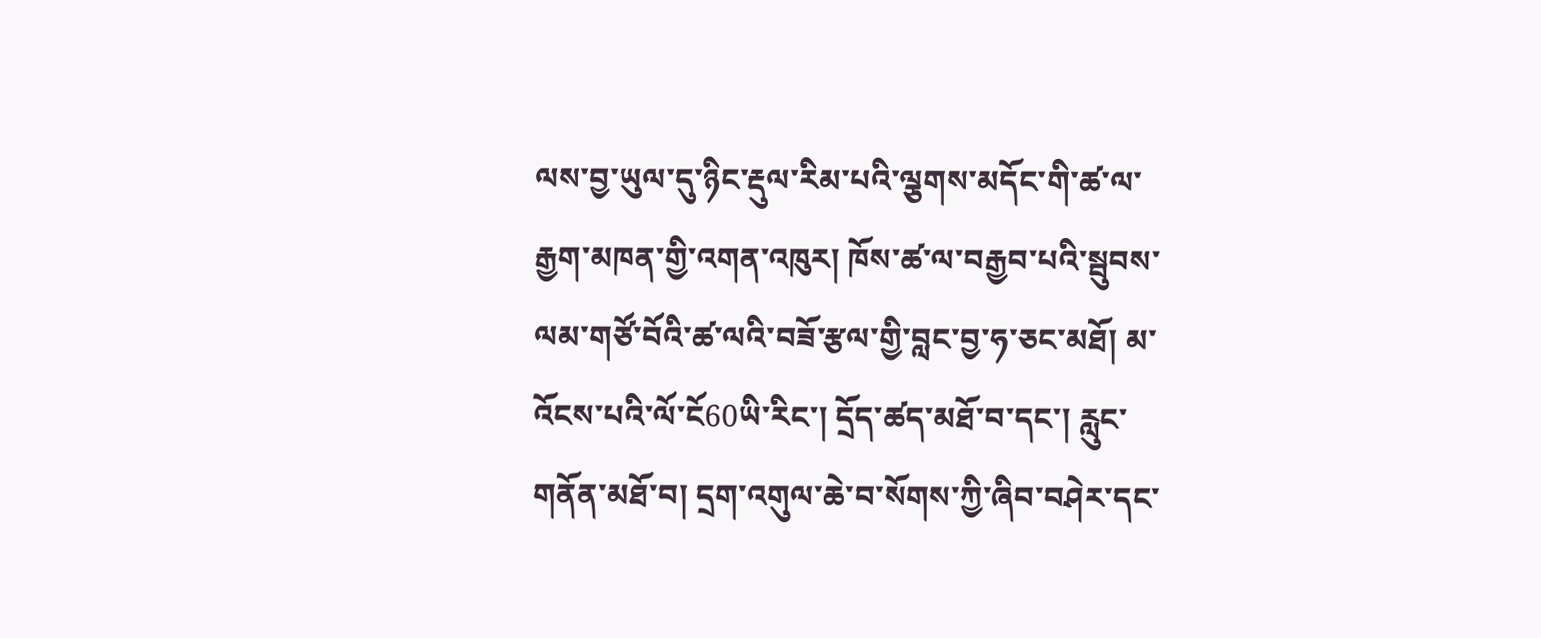ལས་བྱ་ཡུལ་དུ་ཉིང་རྡུལ་རིམ་པའི་ལྕགས་མདོང་གི་ཚ་ལ་རྒྱག་མཁན་གྱི་འགན་འཁུར། ཁོས་ཚ་ལ་བརྒྱབ་པའི་སྦུབས་ལམ་གཙོ་བོའི་ཚ་ལའི་བཟོ་རྩལ་གྱི་བླང་བྱ་ཧ་ཅང་མཐོ། མ་འོངས་པའི་ལོ་ངོ60ཡི་རིང་། དྲོད་ཚད་མཐོ་བ་དང་། རླུང་གནོན་མཐོ་བ། དྲག་འགུལ་ཆེ་བ་སོགས་ཀྱི་ཞིབ་བཤེར་དང་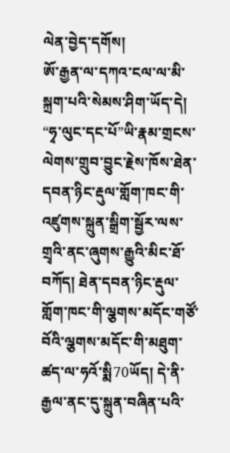ལེན་བྱེད་དགོས།
ཨོ་རྒྱན་ལ་དཀའ་ངལ་ལ་མི་སྐྲག་པའི་སེམས་ཤིག་ཡོད་དེ། “ཧྭ་ལུང་དང་པོ”ཡི་རྣམ་གྲངས་ལེགས་གྲུབ་བྱུང་རྗེས་ཁོས་ཐེན་དབན་ཉིང་རྡུལ་གློག་ཁང་གི་འཛུགས་སྐྲུན་སྒྲིག་སྦྱོར་ལས་གྲྭའི་ནང་ཞུགས་རྒྱུའི་མིང་ཐོ་བཀོད། ཐེན་དབན་ཉིང་རྡུལ་གློག་ཁང་གི་ལྕགས་མདོང་གཙོ་བོའི་ལྕགས་མདོང་གི་མཐུག་ཚད་ལ་ཧའོ་སྨི70ཡོད། དེ་ནི་རྒྱལ་ནང་དུ་སྐྲུན་བཞིན་པའི་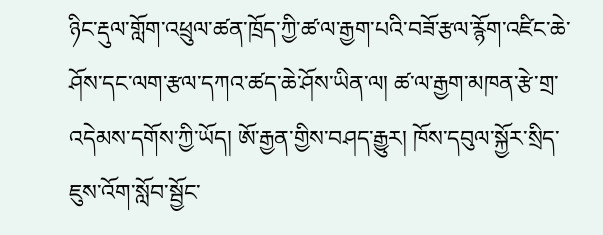ཉིང་རྡུལ་གློག་འཕྲུལ་ཚན་ཁྲོད་ཀྱི་ཚ་ལ་རྒྱག་པའི་བཟོ་རྩལ་རྙོག་འཛིང་ཆེ་ཤོས་དང་ལག་རྩལ་དཀའ་ཚད་ཆེ་ཤོས་ཡིན་ལ། ཚ་ལ་རྒྱག་མཁན་རྩེ་གྲ་འདེམས་དགོས་ཀྱི་ཡོད། ཨོ་རྒྱན་གྱིས་བཤད་རྒྱུར། ཁོས་དབུལ་སྐྱོར་སྲིད་ཇུས་འོག་སློབ་སྦྱོང་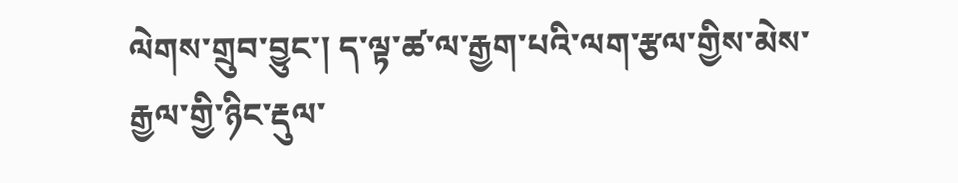ལེགས་གྲུབ་བྱུང་། ད་ལྟ་ཚ་ལ་རྒྱག་པའི་ལག་རྩལ་གྱིས་མེས་རྒྱལ་གྱི་ཉིང་རྡུལ་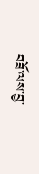བཟོ་ལས་བྱ་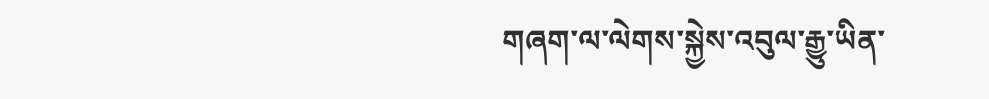གཞག་ལ་ལེགས་སྐྱེས་འབུལ་རྒྱུ་ཡིན་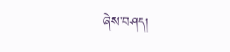ཞེས་བཤད།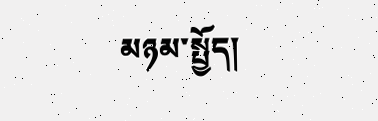མཉམ་སྤྱོད།